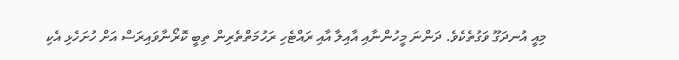މިއީ އުނދަގޫ ވަގުތެކެވެ. ދަންނަ މީހުންނާއި އާއިލާ އާއި ރައްޓެހި ރަހުމަތްތެރިން ތިބީ ކޮރޯނާވައިރަސް އަށް ހުށަހެޅި އެކި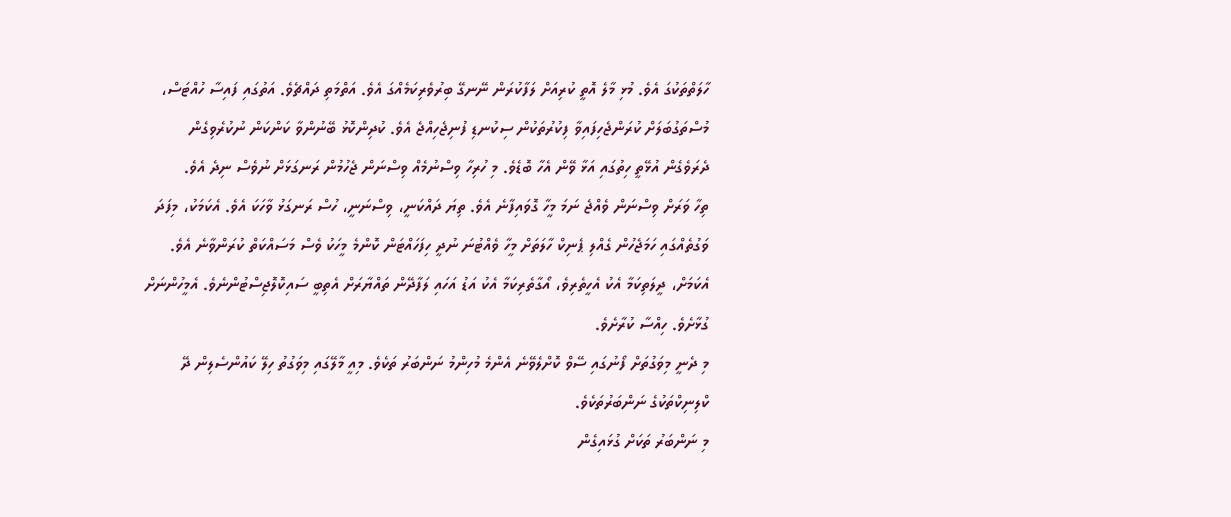ހާލަތްތަކުގަ އެވެ. މުޅި މާލެ އޮތީ ކުރިއަށް ލަފާކުރަން ނޭނގޭ ބިރުވެރިކަމެއްގަ އެވެ. އަތްމަތި ދައްޗެވެ. އަތުގައި ފައިސާ ހުއްޓަސް، މުސްތަގުބަލަށް ކުރަންޖެހިފައިވާ ފިކުރުތަކުން ސިކުނޑި ފުނިޖެހިއްޖެ އެވެ. ކުދިންކޮޅު ބޭނުންވާ ކަންކަން ނުކުރެވިގެން ދެރަވެގެން އުޅޭތީ ހިތުގައި އަޅާ ވޭން އެހާ ބޮޑެވެ. މި ހުރިހާ ވިސްނުމެއް ވިސްނަން ޖެހުމުން ރަނގަޅަށް ނުވެސް ނިދެ އެވެ.
ތިހާ ވަރަށް ވިސްނަން ވެއްޖެ ނަމަ މީހާ ގޮވައިފާނެ އެވެ. ތިޔަ ދައްކަނީ، ވިސްނަނީ، ހުސް ރަނގަޅު ވާހަކަ އެވެ. އެކަމަކު، މިފަދަ ވަގުތެއްގައި ހަމަޖެހުން ގެއްލި ޕެނިކް ހާލަތަށް މީހާ ވެއްޓުނަ ނުދީ ހިފަހައްޓަން ކޮންމެ މީހަކު ވެސް މަސައްކަތް ކުރަންވާނެ އެވެ. އެކަމަށް، ދީލަތިކަމާ އެކު އެހީތެރިވެ، އޯގާތެރިކަމާ އެކު އަޑު އަހައި ލަފާދޭން ތައްޔާރަށް އެތިބީ ސައިކޮލޮޖިސްޓުންނެވެ. އެމީހުންނަށް ގުޅާށެވެ. ހިއްސާ ކުރާށެވެ.
މި ދެނީ މިވަގުތަށް ފޯނުގައި ސޭވް ކޮށްލެވޭނެ އެންމެ މުހިންމު ނަންބަރު ތަކެވެ. މިއީ މާލޭގައި މިވަގުތު ހިލޭ ކައުންސެލިން ދޭ ކްލިނިކްތަކުގެ ނަންބަރުތަކެވެ.
މި ނަންބަރު ތަކަށް ގުޅައިގެން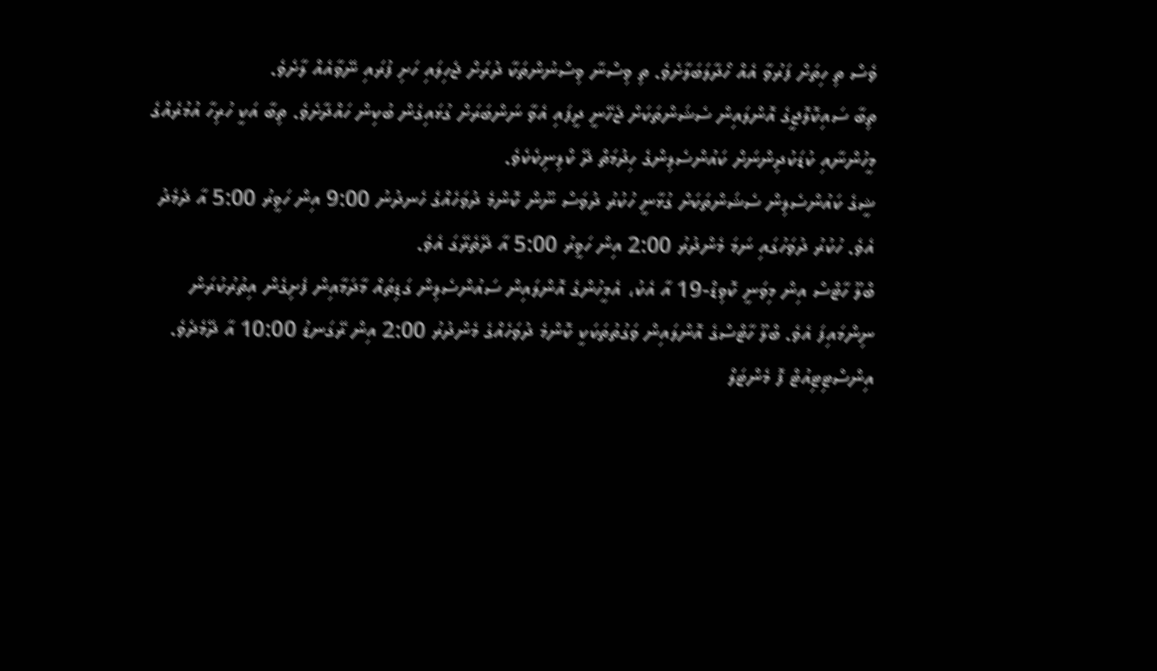ވެސް ތި ހިތަށް ފަރުވާ އެއް ހޯދާލަބަލާށެވެ. ތި ވިސްނާ ވިސްނުންތަކާ ދުރަށް ޖެހިލައި ހަށި ފުރައި ނޭވާއެއް ލާށެވެ.
ތިބާ ސައިކޮލޮޖީގެ އޮންލައިން ސެޝަންތަކަށް ޖެހޭނީ ދީފައި އެވާ ނަންބަރަށް ގުޅައިގެން ބުކިން ހައްދާށެވެ. ތިބާ އަކީ ހުރިހާ އުމުރެއްގެ މީހުންނާއި ކުޑަކުދިންނަށް ކައުންސެލިންގެ ހިދުމަތް ދޭ ކްލިނިކެކެވެ.
ޝީގެ ކައުންސެލިން ސެޝަންތަކަށް ގުޅާނީ ހުކުރު ދުވަސް ނޫން ކޮންމެ ދުވަހެއްގެ ހެނދުނު 9:00 އިން ހަވީރު 5:00 އާ ދެމެދު އެވެ. ހުކުރު ދުވަހުގައި ނަމަ މެންދުރު 2:00 އިން ހަވީރު 5:00 އާ ދޭތެރޭގަ އެވެ.
ބްލޫ ހާޓްސް އިން މިވަނީ ކޮވިޑް-19 އާ އެކު، އެމީހުންގެ އޮންލައިން ސައުންސެލިން ގަޑިތައް މާދަމާއިން ފެށިގެން އިތުރުކުރަން ނިންމައިފަ އެވެ. ބްލޫ ހާޓްސްގެ އޮންލައިން ވަގުތުތަކަކީ ކޮންމެ ދުވަހެއްގެ މެންދުރު 2:00 އިން ރޭގަނޑު 10:00 އާ ދޭމެދެވެ.
އިންސްޓިޓިއުޓް ފޮ މެންޓަލް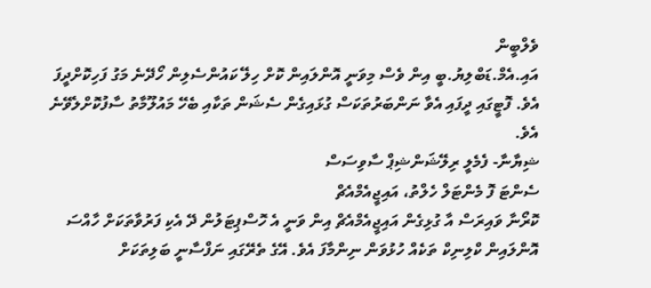ވެލްބީން
އައި.އެމް.ޑަބްލިޔު.ބީ އިން ވެސް މިވަނީ އޮންލައިން ކޮށް ހިލޭ ކައުންސެލިން ހޯދޭނެ މަގު ފަހިކޮށްދީފަ އެވެ. ފޮޓީގައި ދީފައި އެވާ ނަންބަރުތަކަސް ގުޅައިގެން ސެޝަން ތަކާއި ބެހޭ މައުލޫމާތު ސާފުކޮށްލެވޭނެ އެވެ.
ޝިޔާނާ- ފެމެލީ ރިލޭޝަންޝިޕް ސާވިސަސް
ސެންޓަ ފޮ މެންޓަލް ހެލްތު، އައިޖީއެމްއެޗް
ކޮރޯނާ ވައިރަސް އާ ގުޅިގެން އައިޖީއެމްއެޗް އިން ވަނީ އެ ހޮސްޕިޓަލުން ދޭ އެކި ފަރުވާތަކަށް ހާއްސަ އޮންލައިން ކްލިނިކް ތަކެއް ހުޅުވަން ނިންމާފަ އެވެ. އޭގެ ތެރޭގައި ނަފްސާނީ ބަލިތަކަށް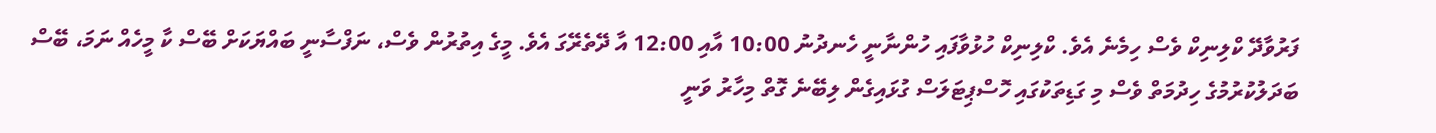ފަރުވާދޭ ކްލިނިކް ވެސް ހިމެނެ އެވެ. ކްލިނިކް ހުޅުވާފައި ހުންނާނީ ހެނދުނު 10:00 އާއި 12:00 އާ ދޭތެރޭގަ އެވެ. މީގެ އިތުރުން ވެސް، ނަފްސާނީ ބައްޔަކަށް ބޭސް ކާ މީހެއް ނަމަ، ބޭސް ބަދަލުކުރުމުގެ ހިދުމަތް ވެސް މި ގަޑިތަކުގައި ހޮސްޕިޓަލަސް ގުޅައިގެން ލިބޭނެ ގޮތް މިހާރު ވަނީ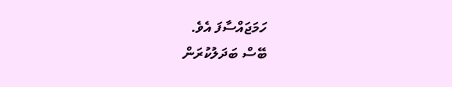ހަމަޖައްސާފަ އެވެ.
ބޭސް ބަދަލުކުރަން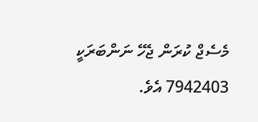މެސެޖް ކުރަން ޖެހޭ ނަންބަރަކީ 7942403 އެވެ.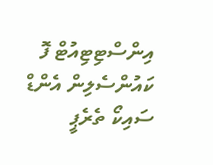އިންސްޓިޓިއުޓް ފޮ ކައުންސެލިން އެންޑް ސައިކޯ ތެރެޕީ